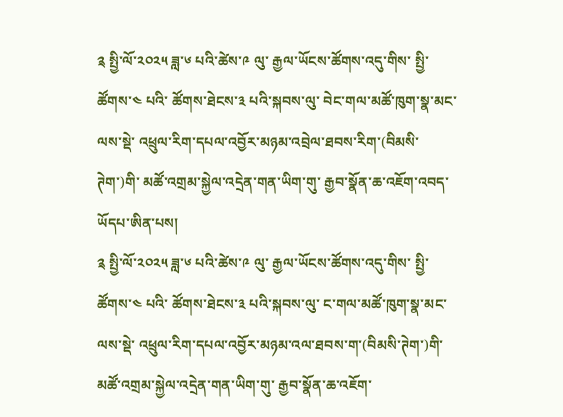༉ སྤྱི་ལོ་༢༠༢༥ ཟླ་༦ པའི་ཚེས་༩ ལུ་ རྒྱལ་ཡོངས་ཚོགས་འདུ་གིས་ སྤྱི་ཚོགས་༤ པའི་ ཚོགས་ཐེངས་༣ པའི་སྐབས་ལུ་ བེང་གལ་མཚོ་ཁུག་སྣ་མང་ལས་སྡེ་ འཕྲུལ་རིག་དཔལ་འབྱོར་མཉམ་འབྲེལ་ཐབས་རིག་(བིམསི་ཊེག་)གི་ མཚོ་འགྲམ་སྐྱེལ་འདྲེན་གན་ཡིག་གུ་ རྒྱབ་སྣོན་ཆ་འཇོག་འབད་ཡོདཔ་ཨིན་པས།
༉ སྤྱི་ལོ་༢༠༢༥ ཟླ་༦ པའི་ཚེས་༩ ལུ་ རྒྱལ་ཡོངས་ཚོགས་འདུ་གིས་ སྤྱི་ཚོགས་༤ པའི་ ཚོགས་ཐེངས་༣ པའི་སྐབས་ལུ་ ང་གལ་མཚོ་ཁུག་སྣ་མང་ལས་སྡེ་ འཕྲུལ་རིག་དཔལ་འབྱོར་མཉམ་འལ་ཐབས་ག་(བིམསི་ཊེག་)གི་ མཚོ་འགྲམ་སྐྱེལ་འདྲེན་གན་ཡིག་གུ་ རྒྱབ་སྣོན་ཆ་འཇོག་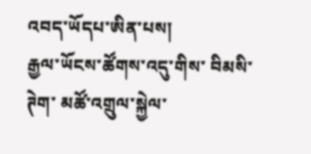འབད་ཡོདཔ་ཨིན་པས།
རྒྱལ་ཡོངས་ཚོགས་འདུ་གིས་ བིམསི་ཊེག་ མཚོ་འགྲུལ་སྐྱེལ་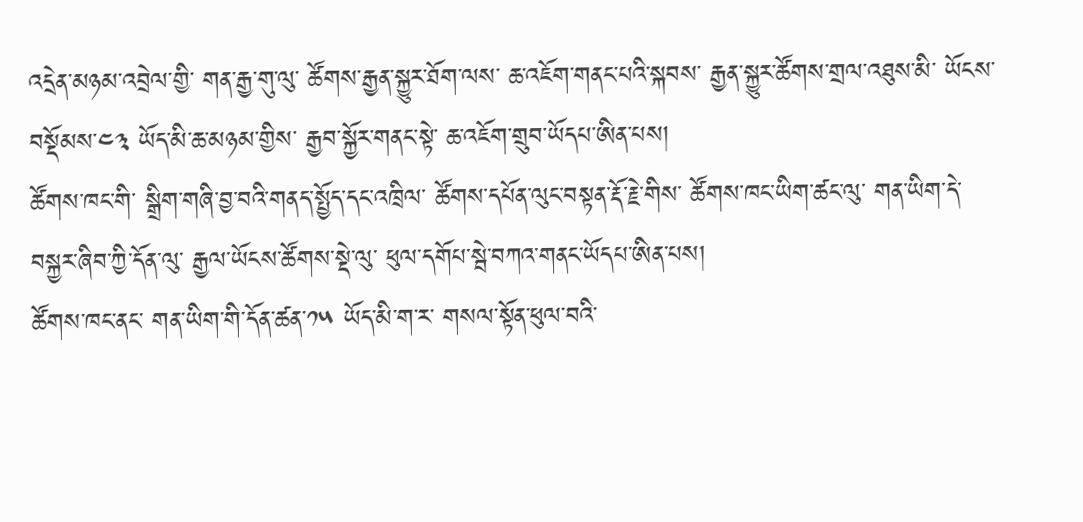འདྲེན་མཉམ་འབྲེལ་གྱི་ གན་རྒྱ་གུ་ལུ་ ཚོགས་རྒྱན་སྐྱུར་ཐོག་ལས་ ཆ་འཇོག་གནང་པའི་སྐབས་ རྒྱན་སྐྱུར་ཚོགས་གྲལ་འཐུས་མི་ ཡོངས་བསྡོམས་༤༣ ཡོད་མི་ཆ་མཉམ་གྱིས་ རྒྱབ་སྐྱོར་གནང་སྟེ་ ཆ་འཇོག་གྲུབ་ཡོདཔ་ཨིན་པས།
ཚོགས་ཁང་གི་ སྒྲིག་གཞི་བྱ་བའི་གནད་སྤྱོད་དང་འཁྲིལ་ ཚོགས་དཔོན་ལུང་བསྟན་རྡོ་རྗེ་གིས་ ཚོགས་ཁང་ཡིག་ཚང་ལུ་ གན་ཡིག་དེ་ བསྐྱར་ཞིབ་ཀྱི་དོན་ལུ་ རྒྱལ་ཡོངས་ཚོགས་སྡེ་ལུ་ ཕུལ་དགོཔ་སྦེ་བཀའ་གནང་ཡོདཔ་ཨིན་པས།
ཚོགས་ཁང་ནང་ གན་ཡིག་གི་དོན་ཚན་༡༥ ཡོད་མི་ག་ར་ གསལ་སྟོན་ཕུལ་བའི་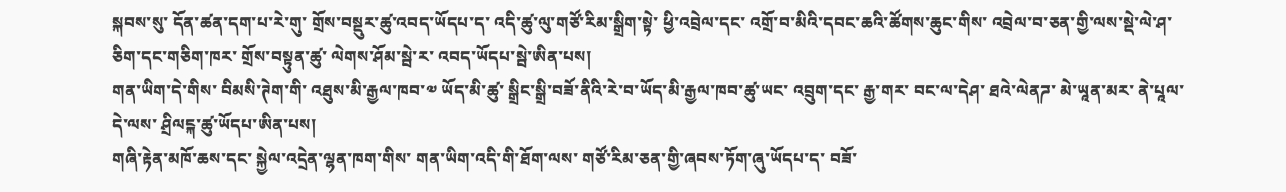སྐབས་སུ་ དོན་ཚན་དག་པ་རེ་གུ་ གྲོས་བསྡུར་ཚུ་འབད་ཡོདཔ་ད་ འདི་ཚུ་ལུ་གཙོ་རིམ་སྒྲིག་སྟེ་ ཕྱི་འབྲེལ་དང་ འགྲོ་བ་མིའི་དབང་ཆའི་ཚོགས་ཆུང་གིས་ འབྲེལ་བ་ཅན་གྱི་ལས་སྡེ་ལེ་ཤ་ཅིག་དང་གཅིག་ཁར་ གྲོས་བསྟུན་ཚུ་ ལེགས་ཤོམ་སྦེ་ར་ འབད་ཡོདཔ་སྦེ་ཨིན་པས།
གན་ཡིག་དེ་གིས་ བིམསི་ཊེག་གི་ འཐུས་མི་རྒྱལ་ཁབ་༧ ཡོད་མི་ཚུ་ སྒྲིང་སྒྲི་བཟོ་ནིའི་རེ་བ་ཡོད་མི་རྒྱལ་ཁབ་ཚུ་ཡང་ འབྲུག་དང་ རྒྱ་གར་ བང་ལ་དེཤ་ ཐའེ་ལེནཌ་ མེ་ཡཱན་མར་ ནེ་པཱལ་ དེ་ལས་ ཤྲིལངྐ་ཚུ་ཡོདཔ་ཨིན་པས།
གཞི་རྟེན་མཁོ་ཆས་དང་ སྐྱེལ་འདྲེན་ལྷན་ཁག་གིས་ གན་ཡིག་འདི་གི་ཐོག་ལས་ གཙོ་རིམ་ཅན་གྱི་ཞབས་ཏོག་ཞུ་ཡོདཔ་ད་ བཟོ་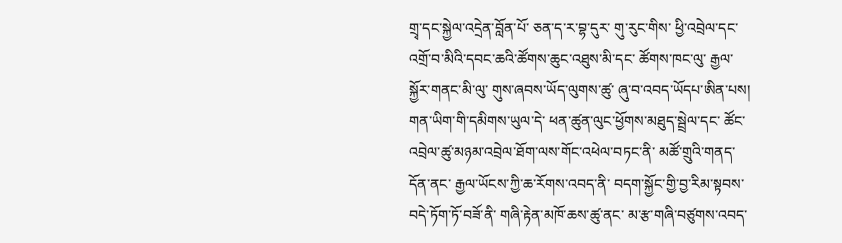གྲྭ་དང་སྐྱེལ་འདྲེན་བློན་པོ་ ཅན་ད་ར་བྷ་དུར་ གུ་རུང་གིས་ ཕྱི་འབྲེལ་དང་ འགྲོ་བ་མིའི་དབང་ཆའི་ཚོགས་ཆུང་འཐུས་མི་དང་ ཚོགས་ཁང་ལུ་ རྒྱལ་སྐྱོར་གནང་མི་ལུ་ གུས་ཞབས་ཡོད་ལུགས་ཚུ་ ཞུ་བ་འབད་ཡོདཔ་ཨིན་པས།
གན་ཡིག་གི་དམིགས་ཡུལ་དེ་ ཕན་ཚུན་ལུང་ཕྱོགས་མཐུད་སྦྲེལ་དང་ ཚོང་འབྲེལ་ཚུ་མཉམ་འབྲེལ་ཐོག་ལས་གོང་འཕེལ་བཏང་ནི་ མཚོ་གྲུའི་གནད་དོན་ནང་ རྒྱལ་ཡོངས་ཀྱི་ཆ་རོགས་འབད་ནི་ བདག་སྐྱོང་གྱི་བྱ་རིམ་སྟབས་བདེ་ཏོག་ཏོ་བཟོ་ནི་ གཞི་རྟེན་མཁོ་ཆས་ཚུ་ནང་ མ་རྩ་གཞི་བཙུགས་འབད་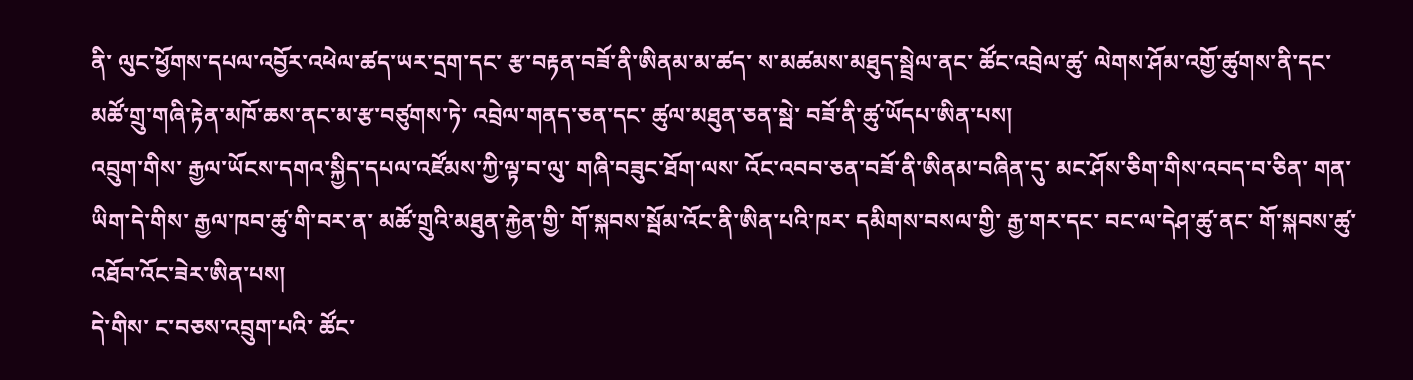ནི་ ལུང་ཕྱོགས་དཔལ་འབྱོར་འཕེལ་ཚད་ཡར་དྲག་དང་ རྩ་བརྟན་བཟོ་ནི་ཨིནམ་མ་ཚད་ ས་མཚམས་མཐུད་སྦྲེལ་ནང་ ཚོང་འབྲེལ་ཚུ་ ལེགས་ཤོམ་འགྱོ་ཚུགས་ནི་དང་ མཚོ་གྲུ་གཞི་རྟེན་མཁོ་ཆས་ནང་མ་རྩ་བཙུགས་ཏེ་ འབྲེལ་གནད་ཅན་དང་ ཚུལ་མཐུན་ཅན་སྦེ་ བཟོ་ནི་ཚུ་ཡོདཔ་ཨིན་པས།
འབྲུག་གིས་ རྒྱལ་ཡོངས་དགའ་སྐྱིད་དཔལ་འཛོམས་ཀྱི་ལྟ་བ་ལུ་ གཞི་བཟུང་ཐོག་ལས་ འོང་འབབ་ཅན་བཟོ་ནི་ཨིནམ་བཞིན་དུ་ མང་ཤོས་ཅིག་གིས་འབད་བ་ཅིན་ གན་ཡིག་དེ་གིས་ རྒྱལ་ཁབ་ཚུ་གི་བར་ན་ མཚོ་གྲུའི་མཐུན་རྐྱེན་གྱི་ གོ་སྐབས་སྦོམ་འོང་ནི་ཨིན་པའི་ཁར་ དམིགས་བསལ་གྱི་ རྒྱ་གར་དང་ བང་ལ་དེཤ་ཚུ་ནང་ གོ་སྐབས་ཚུ་འཐོབ་འོང་ཟེར་ཨིན་པས།
དེ་གིས་ ང་བཅས་འབྲུག་པའི་ ཚོང་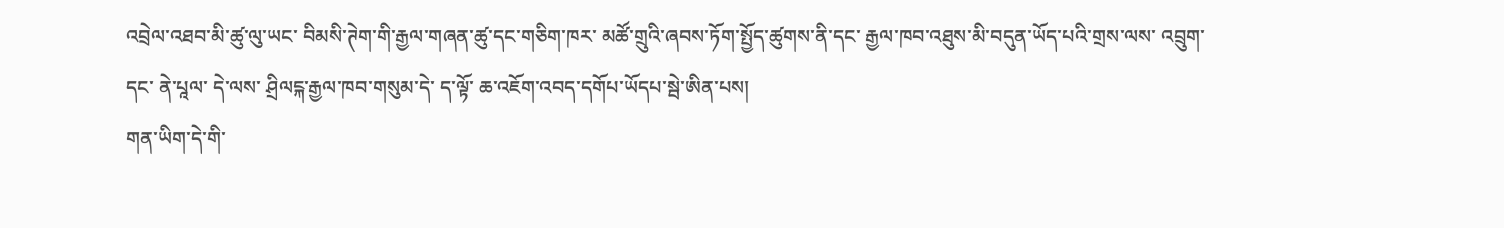འབྲེལ་འཐབ་མི་ཚུ་ལུ་ཡང་ བིམསི་ཊེག་གི་རྒྱལ་གཞན་ཚུ་དང་གཅིག་ཁར་ མཚོ་གྲུའི་ཞབས་ཏོག་སྤྱོད་ཚུགས་ནི་དང་ རྒྱལ་ཁབ་འཐུས་མི་བདུན་ཡོད་པའི་གྲས་ལས་ འབྲུག་དང་ ནེ་པཱལ་ དེ་ལས་ ཤྲིལངྐ་རྒྱལ་ཁབ་གསུམ་དེ་ ད་ལྟོ་ ཆ་འཇོག་འབད་དགོཔ་ཡོདཔ་སྦེ་ཨིན་པས།
གན་ཡིག་དེ་གི་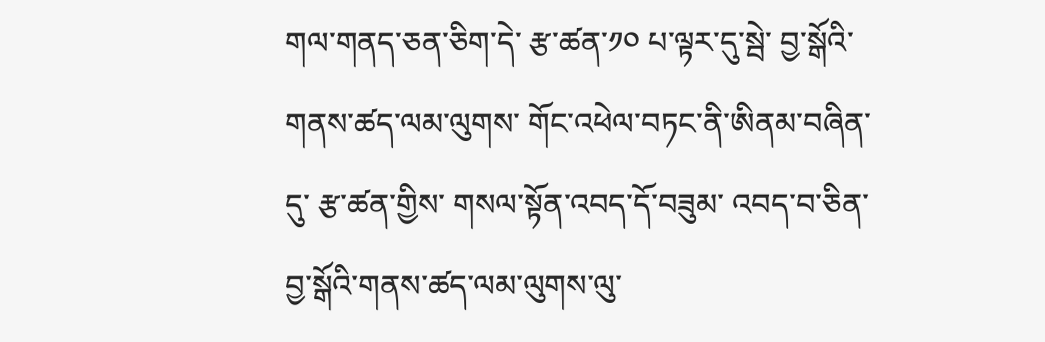གལ་གནད་ཅན་ཅིག་དེ་ རྩ་ཚན་༡༠ པ་ལྟར་དུ་སྦེ་ བྱ་སྒོའི་གནས་ཚད་ལམ་ལུགས་ གོང་འཕེལ་བཏང་ནི་ཨིནམ་བཞིན་དུ་ རྩ་ཚན་གྱིས་ གསལ་སྟོན་འབད་དོ་བཟུམ་ འབད་བ་ཅིན་ བྱ་སྒོའི་གནས་ཚད་ལམ་ལུགས་ལུ་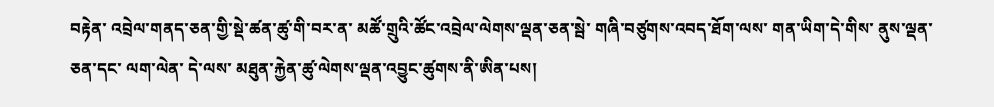བརྟེན་ འབྲེལ་གནད་ཅན་གྱི་སྡེ་ཚན་ཚུ་གི་བར་ན་ མཚོ་གྲུའི་ཚོང་འབྲེལ་ལེགས་ལྡན་ཅན་སྦེ་ གཞི་བཙུགས་འབད་ཐོག་ལས་ གན་ཡིག་དེ་གིས་ ནུས་ལྡན་ཅན་དང་ ལག་ལེན་ དེ་ལས་ མཐུན་རྐྱེན་ཚུ་ལེགས་ལྡན་འབྱུང་ཚུགས་ནི་ཨིན་པས།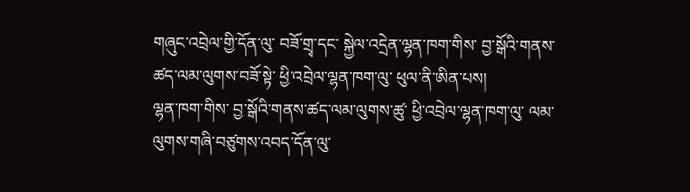གཞུང་འབྲེལ་གྱི་དོན་ལུ་ བཟོ་གྲྭ་དང་ སྐྱེལ་འདྲེན་ལྷན་ཁག་གིས་ བྱ་སྒོའི་གནས་ཚད་ལམ་ལུགས་བཟོ་སྟེ་ ཕྱི་འབྲེལ་ལྷན་ཁག་ལུ་ ཕུལ་ནི་ཨིན་པས།
ལྷན་ཁག་གིས་ བྱ་སྒོའི་གནས་ཚད་ལམ་ལུགས་ཚུ་ ཕྱི་འབྲེལ་ལྷན་ཁག་ལུ་ ལམ་ལུགས་གཞི་བཙུགས་འབད་དོན་ལུ་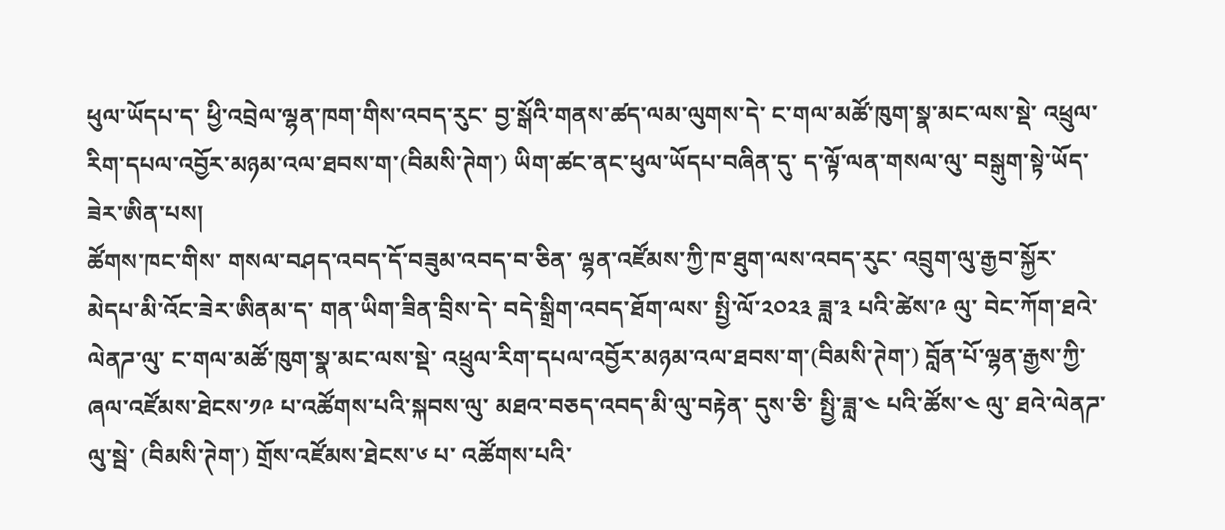ཕུལ་ཡོདཔ་ད་ ཕྱི་འབྲེལ་ལྷན་ཁག་གིས་འབད་རུང་ བྱ་སྒོའི་གནས་ཚད་ལམ་ལུགས་དེ་ ང་གལ་མཚོ་ཁུག་སྣ་མང་ལས་སྡེ་ འཕྲུལ་རིག་དཔལ་འབྱོར་མཉམ་འལ་ཐབས་ག་(བིམསི་ཊེག་) ཡིག་ཚང་ནང་ཕུལ་ཡོདཔ་བཞིན་དུ་ ད་ལྟོ་ལན་གསལ་ལུ་ བསྒུག་སྟེ་ཡོད་ཟེར་ཨིན་པས།
ཚོགས་ཁང་གིས་ གསལ་བཤད་འབད་དོ་བཟུམ་འབད་བ་ཅིན་ ལྷན་འཛོམས་ཀྱི་ཁ་ཐུག་ལས་འབད་རུང་ འབྲུག་ལུ་རྒྱབ་སྐྱོར་མེདཔ་མི་འོང་ཟེར་ཨིནམ་ད་ གན་ཡིག་ཟིན་བྲིས་དེ་ བདེ་སྒྲིག་འབད་ཐོག་ལས་ སྤྱི་ལོ་༢༠༢༣ ཟླ་༣ པའི་ཚེས་༩ ལུ་ བེང་ཀོག་ཐའེ་ལེནཌ་ལུ་ ང་གལ་མཚོ་ཁུག་སྣ་མང་ལས་སྡེ་ འཕྲུལ་རིག་དཔལ་འབྱོར་མཉམ་འལ་ཐབས་ག་(བིམསི་ཊེག་) བློན་པོ་ལྷན་རྒྱས་ཀྱི་ཞལ་འཛོམས་ཐེངས་༡༩ པ་འཚོགས་པའི་སྐབས་ལུ་ མཐའ་བཅད་འབད་མི་ལུ་བརྟེན་ དུས་ཅི་ སྤྱི་ཟླ་༤ པའི་ཚོས་༤ ལུ་ ཐའེ་ལེནཌ་ལུ་སྦེ་ (བིམསི་ཊེག་) གྲོས་འཛོམས་ཐེངས་༦ པ་ འཚོགས་པའི་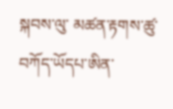སྐབས་ལུ་ མཚན་རྟགས་ཚུ་ བཀོད་ཡོདཔ་ཨིན་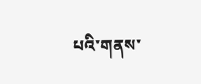པའི་གནས་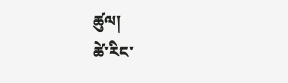ཚུལ།
ཚེ་རིང་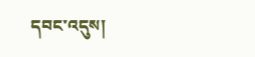དབང་འདུས།